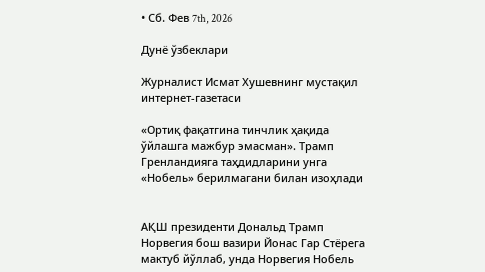• Сб. Фев 7th, 2026

Дунё ўзбеклари

Журналист Исмат Хушевнинг мустақил интернет-газетаси

«Ортиқ фақатгина тинчлик ҳақида ўйлашга мажбур эмасман». Трамп Гренландияга таҳдидларини унга «Нобель» берилмагани билан изоҳлади


АҚШ президенти Дональд Трамп Норвегия бош вазири Йонас Гар Стёрега мактуб йўллаб, унда Норвегия Нобель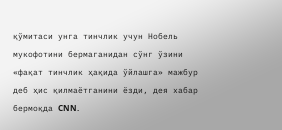қўмитаси унга тинчлик учун Нобель мукофотини бермаганидан сўнг ўзини «фақат тинчлик ҳақида ўйлашга» мажбур деб ҳис қилмаётганини ёзди, дея хабар бермоқда CNN.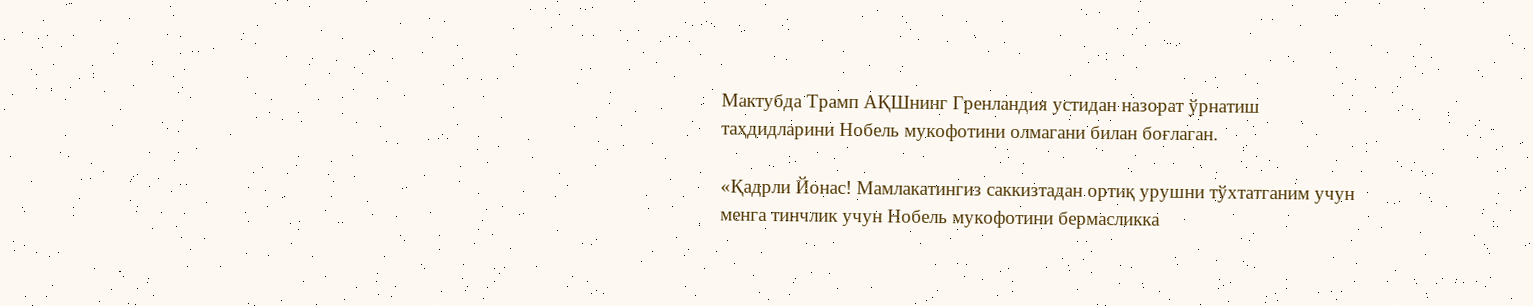Мактубда Трамп АҚШнинг Гренландия устидан назорат ўрнатиш таҳдидларини Нобель мукофотини олмагани билан боғлаган.

«Қадрли Йонас! Мамлакатингиз саккизтадан ортиқ урушни тўхтатганим учун менга тинчлик учун Нобель мукофотини бермасликка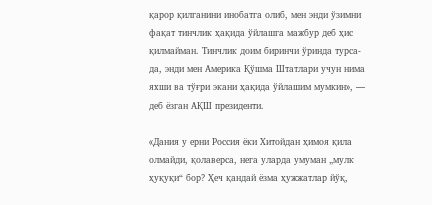қарор қилганини инобатга олиб, мен энди ўзимни фақат тинчлик ҳақида ўйлашга мажбур деб ҳис қилмайман. Тинчлик доим биринчи ўринда турса-да, энди мен Америка Қўшма Штатлари учун нима яхши ва тўғри экани ҳақида ўйлашим мумкин», — деб ёзган АҚШ президенти.

«Дания у ерни Россия ёки Хитойдан ҳимоя қила олмайди, қолаверса, нега уларда умуман „мулк ҳуқуқи“ бор? Ҳеч қандай ёзма ҳужжатлар йўқ,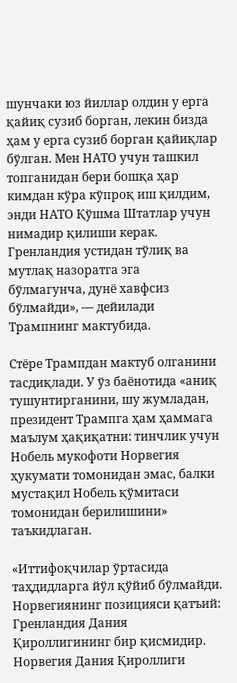шунчаки юз йиллар олдин у ерга қайиқ сузиб борган, лекин бизда ҳам у ерга сузиб борган қайиқлар бўлган. Мен НАТО учун ташкил топганидан бери бошқа ҳар кимдан кўра кўпроқ иш қилдим, энди НАТО Қўшма Штатлар учун нимадир қилиши керак. Гренландия устидан тўлиқ ва мутлақ назоратга эга бўлмагунча, дунё хавфсиз бўлмайди», — дейилади Трампнинг мактубида.

Стёре Трампдан мактуб олганини тасдиқлади. У ўз баёнотида «аниқ тушунтирганини, шу жумладан, президент Трампга ҳам ҳаммага маълум ҳақиқатни: тинчлик учун Нобель мукофоти Норвегия ҳукумати томонидан эмас, балки мустақил Нобель қўмитаси томонидан берилишини» таъкидлаган.

«Иттифоқчилар ўртасида таҳдидларга йўл қўйиб бўлмайди. Норвегиянинг позицияси қатъий: Гренландия Дания Қироллигининг бир қисмидир. Норвегия Дания Қироллиги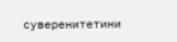суверенитетини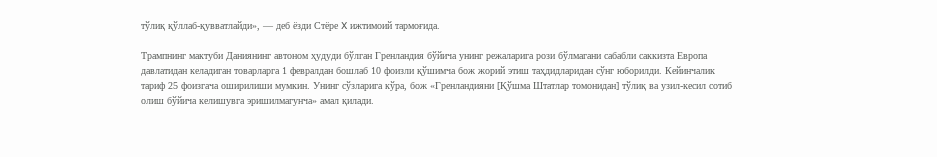тўлиқ қўллаб-қувватлайди», — деб ёзди Стёре X ижтимоий тармоғида.

Трампнинг мактуби Даниянинг автоном ҳудуди бўлган Гренландия бўйича унинг режаларига рози бўлмагани сабабли саккизта Европа давлатидан келадиган товарларга 1 февралдан бошлаб 10 фоизли қўшимча бож жорий этиш таҳдидларидан сўнг юборилди. Кейинчалик тариф 25 фоизгача оширилиши мумкин. Унинг сўзларига кўра, бож «Гренландияни [Қўшма Штатлар томонидан] тўлиқ ва узил-кесил сотиб олиш бўйича келишувга эришилмагунча» амал қилади.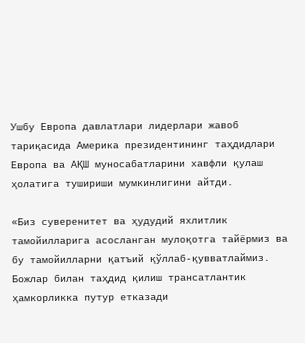Ушбу Европа давлатлари лидерлари жавоб тариқасида Америка президентининг таҳдидлари Европа ва АҚШ муносабатларини хавфли қулаш ҳолатига тушириши мумкинлигини айтди.

«Биз суверенитет ва ҳудудий яхлитлик тамойилларига асосланган мулоқотга тайёрмиз ва бу тамойилларни қатъий қўллаб-қувватлаймиз. Божлар билан таҳдид қилиш трансатлантик ҳамкорликка путур етказади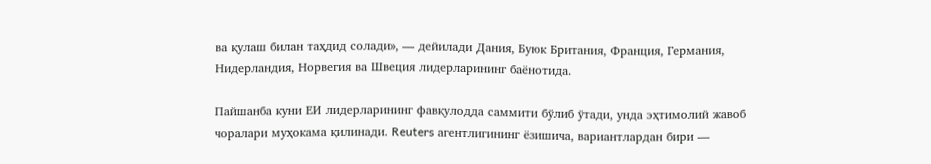ва қулаш билан таҳдид солади», — дейилади Дания, Буюк Британия, Франция, Германия, Нидерландия, Норвегия ва Швеция лидерларининг баёнотида.

Пайшанба куни ЕИ лидерларининг фавқулодда саммити бўлиб ўтади, унда эҳтимолий жавоб чоралари муҳокама қилинади. Reuters агентлигининг ёзишича, вариантлардан бири —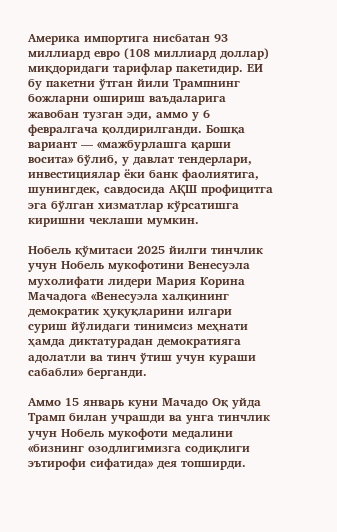Америка импортига нисбатан 93 миллиард евро (108 миллиард доллар) миқдоридаги тарифлар пакетидир. ЕИ бу пакетни ўтган йили Трампнинг божларни ошириш ваъдаларига жавобан тузган эди, аммо у 6 февралгача қолдирилганди. Бошқа вариант — «мажбурлашга қарши восита» бўлиб, у давлат тендерлари, инвестициялар ёки банк фаолиятига, шунингдек, савдосида АҚШ профицитга эга бўлган хизматлар кўрсатишга киришни чеклаши мумкин.

Нобель қўмитаси 2025 йилги тинчлик учун Нобель мукофотини Венесуэла мухолифати лидери Мария Корина Мачадога «Венесуэла халқининг демократик ҳуқуқларини илгари суриш йўлидаги тинимсиз меҳнати ҳамда диктатурадан демократияга адолатли ва тинч ўтиш учун кураши сабабли» берганди.

Аммо 15 январь куни Мачадо Оқ уйда Трамп билан учрашди ва унга тинчлик учун Нобель мукофоти медалини «бизнинг озодлигимизга содиқлиги эътирофи сифатида» дея топширди.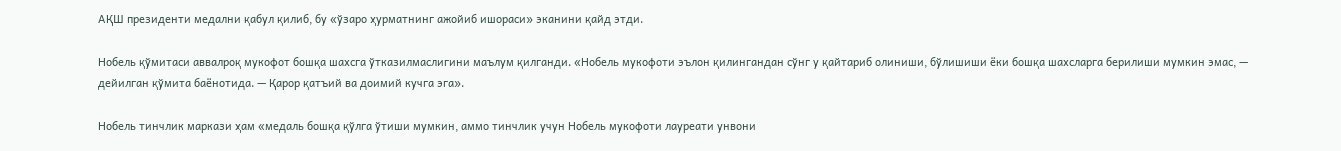АҚШ президенти медални қабул қилиб, бу «ўзаро ҳурматнинг ажойиб ишораси» эканини қайд этди.

Нобель қўмитаси аввалроқ мукофот бошқа шахсга ўтказилмаслигини маълум қилганди. «Нобель мукофоти эълон қилингандан сўнг у қайтариб олиниши, бўлишиши ёки бошқа шахсларга берилиши мумкин эмас, — дейилган қўмита баёнотида. — Қарор қатъий ва доимий кучга эга».

Нобель тинчлик маркази ҳам «медаль бошқа қўлга ўтиши мумкин, аммо тинчлик учун Нобель мукофоти лауреати унвони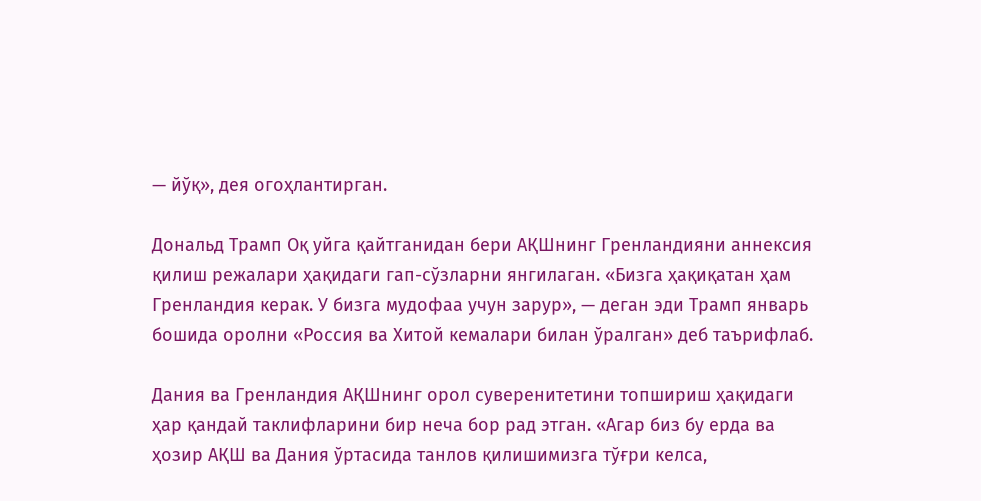— йўқ», дея огоҳлантирган.

Дональд Трамп Оқ уйга қайтганидан бери АҚШнинг Гренландияни аннексия қилиш режалари ҳақидаги гап-сўзларни янгилаган. «Бизга ҳақиқатан ҳам Гренландия керак. У бизга мудофаа учун зарур», — деган эди Трамп январь бошида оролни «Россия ва Хитой кемалари билан ўралган» деб таърифлаб.

Дания ва Гренландия АҚШнинг орол суверенитетини топшириш ҳақидаги ҳар қандай таклифларини бир неча бор рад этган. «Агар биз бу ерда ва ҳозир АҚШ ва Дания ўртасида танлов қилишимизга тўғри келса,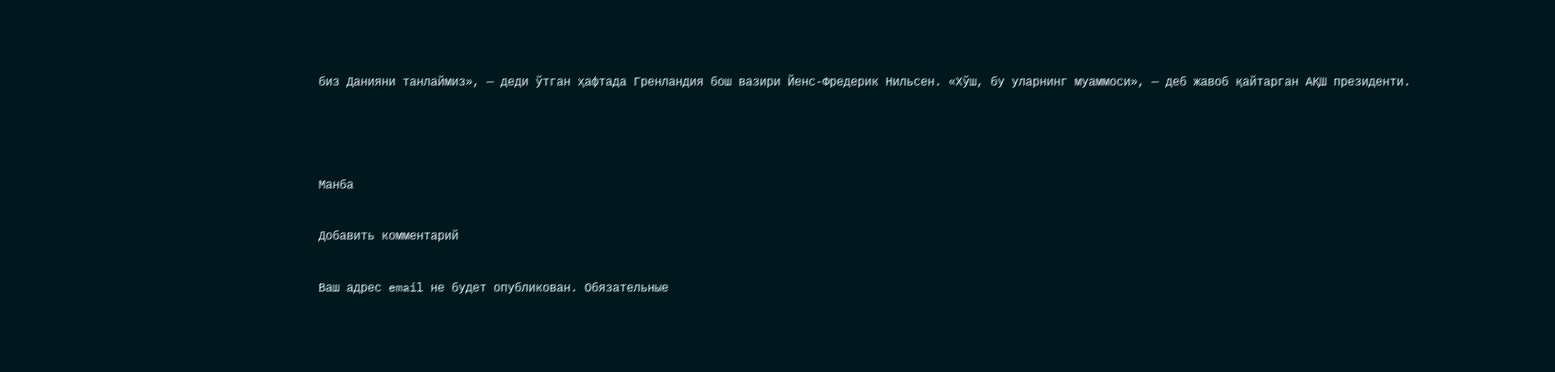биз Данияни танлаймиз», — деди ўтган ҳафтада Гренландия бош вазири Йенс-Фредерик Нильсен. «Хўш, бу уларнинг муаммоси», — деб жавоб қайтарган АҚШ президенти.



Манба

Добавить комментарий

Ваш адрес email не будет опубликован. Обязательные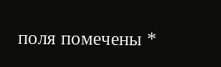поля помечены *